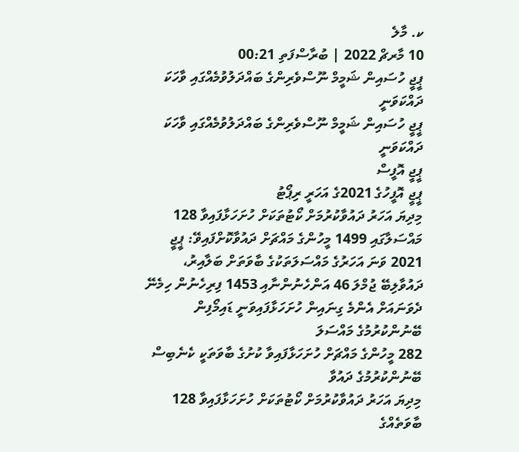ކ. މާލެ
10 މާރޗް 2022 | ބުރާސްފަތި 00:21
ޕީޖީ ހުސައިން ޝަމީމް ނޫސްވެރިންގެ ބައްދަލުވުމެއްގައި ވާހަކަ ދައްކަވަނީ
ޕީޖީ ހުސައިން ޝަމީމް ނޫސްވެރިންގެ ބައްދަލުވުމެއްގައި ވާހަކަ ދައްކަވަނީ
ޕީޖީ އޮފީސް
ޕީޖީ އޮފީހުގެ 2021ގެ އަހަރީ ރިޕޯޓު
މިދިޔަ އަހަރު ދައުވާކުރުމަށް ކޯޓުތަކަށް ހުށަހަޅާފައިވާ 128 މައްސަލާގައި 1499 މީހުންގެ މައްޗަށް ދައުވާކޮށްފައިވޭ: ޕީޖީ
2021 ވަނަ އަހަރުގެ މައްސަލަތަކުގެ ބާވަތަށް ބަލާއިރު، ދައުވާލިބޭ ޖުމްލަ 46 އަންހެނުންނާއި 1453 ފިރިހެނުން ހިމެނޭ
ދެވަނައަށް އެންމެ ގިނައިން ހުށަހަޅާފައިވަނީ ޑައިމޯފިން ބޭނުންކުރުމުގެ މައްސަލަ
282 މީހުންގެ މައްޗަށް ހުށަހަޅާފައިވާ ކުށުގެ ބާވަތަކީ ކެނެބިސް ބޭނުންކުރުމުގެ ދައުވާ
މިދިޔަ އަހަރު ދައުވާކުރުމަށް ކޯޓުތަކަށް ހުށަހަޅާފައިވާ 128 ބާވަތެއްގެ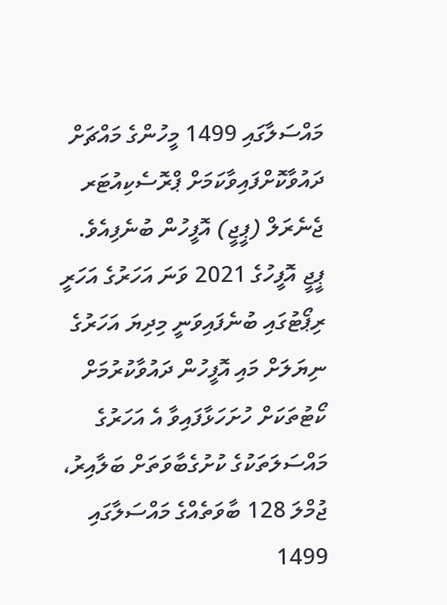މައްސަލާގައި 1499 މީހުންގެ މައްޗަށް ދައުވާކޮށްފައިވާކަމަށް ޕްރޮސެކިއުޓަރ ޖެނެރަލް (ޕީޖީ) އޮފީހުން ބުނެފިއެވެ.
ޕީޖީ އޮފީހުގެ 2021 ވަނަ އަހަރުގެ އަހަރީ ރިޕޯޓުގައި ބުނެފައިވަނީ މިދިޔަ އަހަރުގެ ނިޔަލަށް މައި އޮފީހުން ދައުވާކުރުމަށް ކޯޓުތަކަށް ހުށަހަޅާފައިވާ އެ އަހަރުގެ މައްސަލަތަކުގެ ކުށުގެބާވަތަށް ބަލާއިރު، ޖުމްލަ 128 ބާވަތެއްގެ މައްސަލާގައި 1499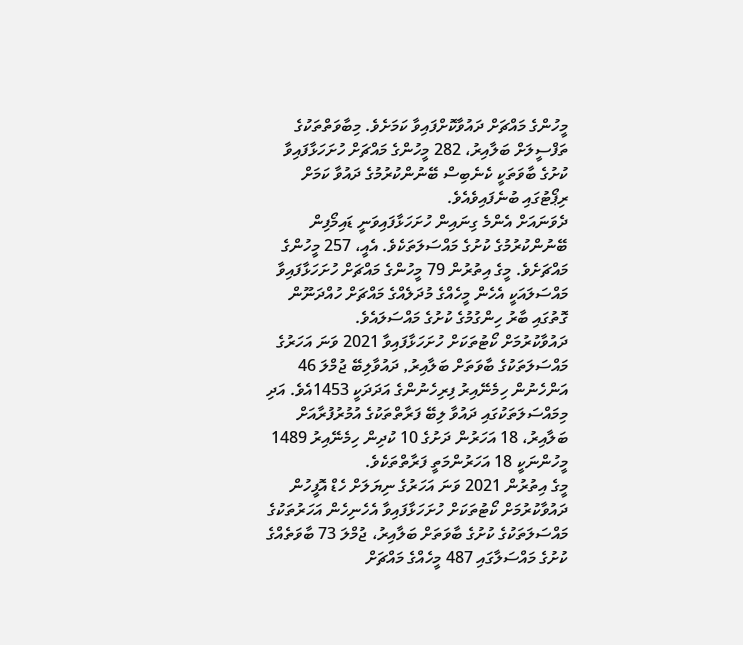މީހުންގެ މައްޗަށް ދައުވާކޮށްފައިވާ ކަމަށެވެ. މިބާވަތްތަކުގެ ތަފްސީލަށް ބަލާއިރު، 282 މީހުންގެ މައްޗަށް ހުށަހަޅާފައިވާ ކުށުގެ ބާވަތަކީ ކެނެބިސް ބޭނުންކުރުމުގެ ދައުވާ ކަމަށް ރިޕޯޓުގައި ބުނެފައިވެއެވެ.
ދެވަނައަށް އެންމެ ގިނައިން ހުށަހަޅާފައިވަނީ ޑައިމޯފިން ބޭނުންކުރުމުގެ ކުށުގެ މައްސަލަތަކެވެ. އެއީ، 257 މީހުންގެ މައްޗަށެވެ. މީގެ އިތުރުން 79 މީހުންގެ މައްޗަށް ހުށަހަޅާފައިވާ މައްސަލައަކީ އެހެން މީހެއްގެ މުދަލެއްގެ މައްޗަށް ހުއްދަނޫން ގޮތުގައި ބާރު ހިންގުމުގެ ކުށުގެ މައްސަލައެވެ.
ދައުވާކުރުމަށް ކޯޓުތަކަށް ހުށަހަޅާފައިވާ 2021 ވަނަ އަހަރުގެ މައްސަލަތަކުގެ ބާވަތަށް ބަލާއިރު, ދައުވާލިބޭ ޖުމްލަ 46 އަންހެނުން ހިމެނޭއިރު ފިރިހެނުންގެ އަދަދަކީ 1453އެވެ. އަދި މިމައްސަލަތަކުގައި ދައުވާ ލިބޭ ފަރާތްތަކުގެ އުމުރުފުރާއަށް ބަލާއިރު، 18 އަހަރުން ދަށުގެ 10 ކުދިން ހިމެނޭއިރު 1489 މީހުންނަކީ 18 އަހަރުންމަތީ ފަރާތްތަކެވެ.
މީގެ އިތުރުން 2021 ވަނަ އަހަރުގެ ނިޔަލަށް ހެޑް އޮފީހުން ދައުވާކުރުމަށް ކޯޓުތަކަށް ހުށަހަޅާފައިވާ އެހެނިހެން އަހަރުތަކުގެ މައްސަލަތަކުގެ ކުށުގެ ބާވަތަށް ބަލާއިރު، ޖުމްލަ 73 ބާވަތެއްގެ ކުށުގެ މައްސަލާގައި 487 މީހެއްގެ މައްޗަށް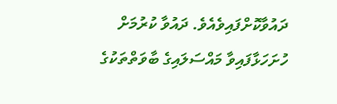ދައުވާކޮށްފައިވެއެވެ. ދައުވާ ކުރުމަށް ހުށަހަޅާފައިވާ މައްސަލައިގެ ބާވަތްތަކުގެ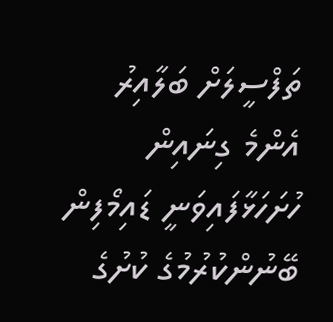ތަފްސީލަށް ބަލާއިރު އެންމެ ގިނައިން ހުށަހަޅާފައިވަނީ ޑައިމޯފިން ބޭނުންކުރުމުގެ ކުށުގެ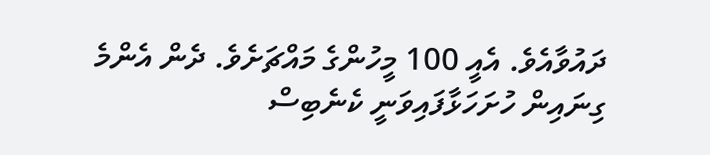ދައުވާއެވެ. އެއީ 100 މީހުންގެ މައްޗަށެވެ. ދެން އެންމެ ގިނައިން ހުށަހަޅާފައިވަނީ ކެނެބިސް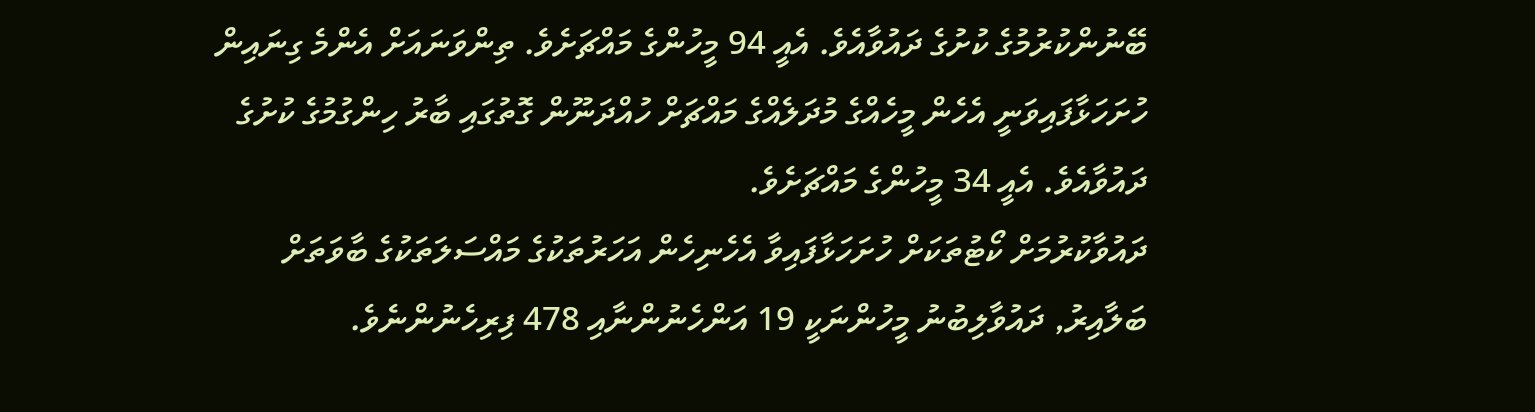ބޭނުންކުރުމުގެ ކުށުގެ ދައުވާއެވެ. އެއީ 94 މީހުންގެ މައްޗަށެވެ. ތިންވަނައަށް އެންމެ ގިނައިން ހުށަހަޅާފައިވަނީ އެހެން މީހެއްގެ މުދަލެއްގެ މައްޗަށް ހުއްދަނޫން ގޮތުގައި ބާރު ހިންގުމުގެ ކުށުގެ ދައުވާއެވެ. އެއީ 34 މީހުންގެ މައްޗަށެވެ.
ދައުވާކުރުމަށް ކޯޓުތަކަށް ހުށަހަޅާފައިވާ އެހެނިހެން އަހަރުތަކުގެ މައްސަލަތަކުގެ ބާވަތަށް ބަލާއިރު, ދައުވާލިބުނު މީހުންނަކީ 19 އަންހެނުންނާއި 478 ފިރިހެނުންނެވެ.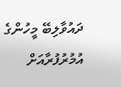ދައުވާލިބޭ މީހުންގެ އުމުރުފުރާއަށް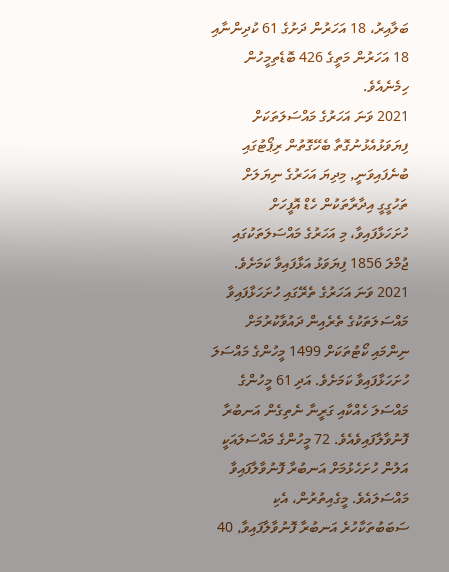ބަލާއިރު، 18 އަހަރުން ދަށުގެ 61 ކުދިންނާއި 18 އަހަރުން މަތީގެ 426 ބޮޑެތިމީހުން ހިމެނެއެވެ.
2021 ވަނަ އަހަރުގެ މައްސަލަތަކަށް ފިޔަވަޅުއެޅުނުގޮތާ ބެހޭގޮތުން ރިޕޯޓުގައި ބުނެފައިވަނީ, މިދިޔަ އަހަރުގެ ނިޔަލަށް ތަހުގީގީ އިދާރާތަކުން ހެޑް އޮފީހަށް ހުށަހަޅާފައިވާ، މި އަހަރުގެ މައްސަލަތަކުގައި ޖުމްލަ 1856 ފިޔަވަޅު އަޅާފައިވާ ކަމަށެވެ. 2021 ވަނަ އަހަރުގެ ތެރޭގައި ހުށަހަޅާފައިވާ މައްސަލަތަކުގެ ތެރެއިން ދައުވާކުރުމަށް ނިންމައި ކޯޓުތަކަށް 1499 މީހުންގެ މައްސަލަ ހުށަހަޅާފައިވާ ކަމަށެވެ. އަދި 61 މީހުންގެ މައްސަލަ ހެއްކާއި ގަރީނާ ނެތިގެން އަނބުރާ ފޮނުވާލާފައިވެއެވެ. 72 މީހުންގެ މައްސަލައަކީ އަލުން ހުށަހެޅުމަށް އަނބުރާ ފޮނުވާލާފައިވާ މައްސަލައެވެ. މީގެއިތުރުން، އެކި ސަބަބުތަކާހުރެ އަނބުރާ ފޮނުވާލާފައިވާ, 40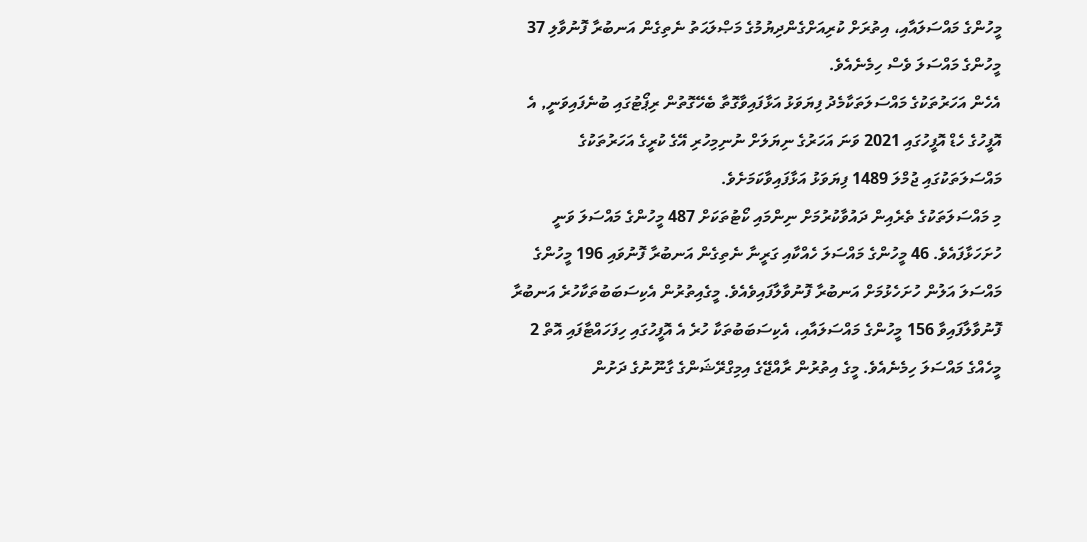މީހުންގެ މައްސަލައާއި، އިތުރަށް ކުރިއަށްގެންދިޔުމުގެ މަޞްލަޙަތު ނެތިގެން އަނބުރާ ފޮނުވާލި 37 މީހުންގެ މައްސަލަ ވެސް ހިމެނެއެވެ.
އެހެން އަހަރުތަކުގެ މައްސަލަތަކާމެދު ފިޔަވަޅު އަޅާފައިވާގޮތާ ބެހޭގޮތުން ރިޕޯޓުގައި ބުނެފައިވަނީ, އެ އޮފީހުގެ ހެޑް އޮފީހުގައި 2021 ވަނަ އަހަރުގެ ނިޔަލަށް ނުނިމިހުރި އޭގެ ކުރީގެ އަހަރުތަކުގެ މައްސަލަތަކުގައި ޖުމްލަ 1489 ފިޔަވަޅު އަޅާފައިވާކަމަށެވެ.
މި މައްސަލަތަކުގެ ތެރެއިން ދައުވާކުރުމަށް ނިންމައި ކޯޓުތަކަށް 487 މީހުންގެ މައްސަލަ ވަނީ ހުށަހަޅާފައެވެ. 46 މީހުންގެ މައްސަލަ ހެއްކާއި ގަރީނާ ނެތިގެން އަނބުރާ ފޮނުވައި 196 މީހުންގެ މައްސަލަ އަލުން ހުށަހެޅުމަށް އަނބުރާ ފޮނުވާލާފައިވެއެވެ. މީގެއިތުރުން އެކިސަބަބުތަކާހުރެ އަނބުރާ ފޮނުވާލާފައިވާ 156 މީހުންގެ މައްސަލައާއި، އެކިސަބަބުތަކާ ހުރެ އެ އޮފީހުގައި ހިފަހައްޓާފައި އޮތް 2 މީހެއްގެ މައްސަލަ ހިމެނެއެވެ. މީގެ އިތުރުން ރާއްޖޭގެ އިމިގްރޭޝަންގެ ގާނޫނުގެ ދަށުން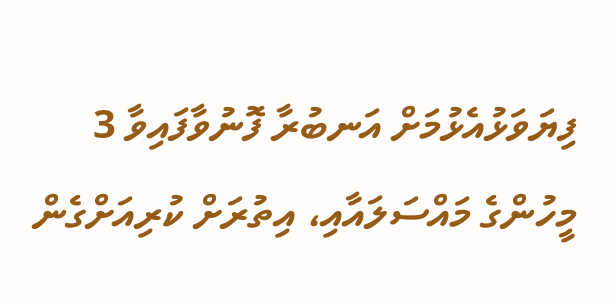ފިޔަވަޅުއެޅުމަށް އަނބުރާ ފޮނުވާފައިވާ 3 މީހުންގެ މައްސަލައާއި، އިތުރަށް ކުރިއަށްގެން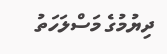ދިޔުމުގެ މަސްލަހަތު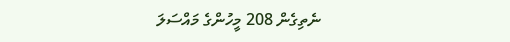ނެތިގެން 208 މީހުންގެ މައްސަލަ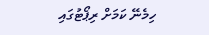ހިމެނޭ ކަމަށް ރިޕޯޓުގައި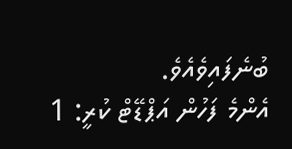ބުނެފައިވެއެވެ.
އެންމެ ފަހުން އަޕްޑޭޓް ކުރީ: 1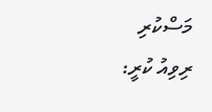މަސްކުރި
ރިވިއު ކުރީ: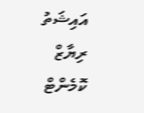އައިޝަތު ރިޔާޒް
ކޮމެންޓް